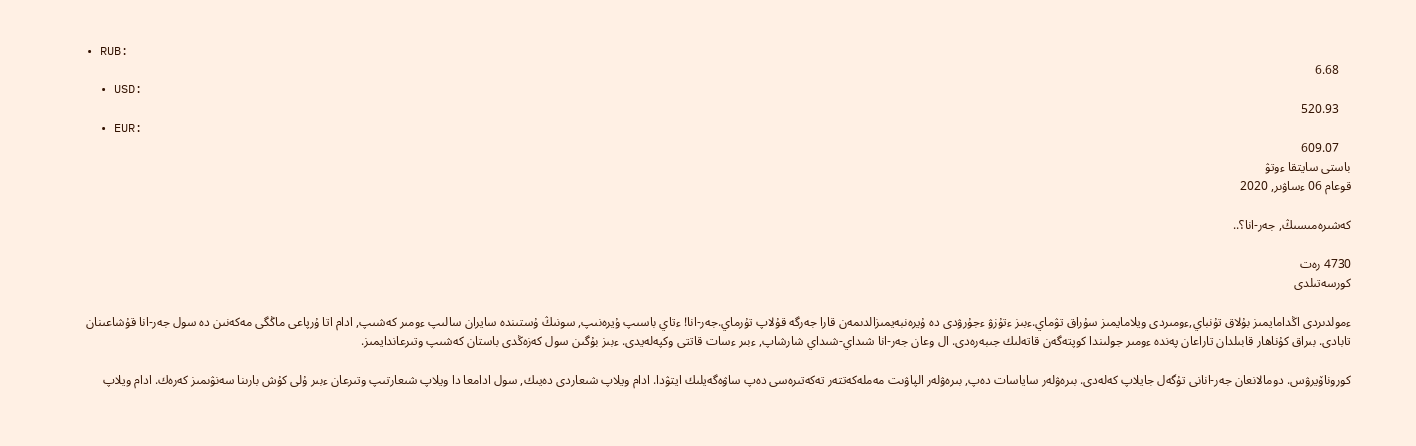• RUB:
    6.68
  • USD:
    520.93
  • EUR:
    609.07
باستى سايتقا ءوتۋ
قوعام 06 ءساۋىر, 2020

كەشىرەمىسىڭ, جەر-انا؟..

4730 رەت
كورسەتىلدى

ءمولدىردى اڭدامايمىز بۇلاق تۇنباي,ءومىردى ويلامايمىز سۇراق تۋماي.ءبىز ءتۇزۋ ءجۇرۋدى دە ۇيرەنبەيمىزالدىمەن قارا جەرگە قۇلاپ تۇرماي.جەر-انا! ءتاي باسىپ ۇيرەنىپ, سونىڭ ۇستىندە سايران سالىپ ءومىر كەشىپ, ادام اتا ۇرپاعى ماڭگى مەكەنىن دە سول جەر-انا قۇشاعىنان تابادى. بىراق كۇناھار قابىلدان تاراعان پەندە ءومىر جولىندا كوپتەگەن قاتەلىك جىبەرەدى. ال وعان جەر-انا شىداي-شىداي شارشاپ, ءبىر ءسات قاتتى وكپەلەيدى. ءبىز بۇگىن سول كەزەڭدى باستان كەشىپ وتىرعاندايمىز.

كوروناۆيرۋس. دومالانعان جەر-انانى تۇگەل جايلاپ كەلەدى. بىرەۋلەر ساياسات دەپ, بىرەۋلەر الپاۋىت مەملەكەتتەر تەكەتىرەسى دەپ ساۋەگەيلىك ايتۋدا. ادام ويلاپ شىعاردى دەيىك, سول ادامعا دا ويلاپ شىعارتىپ وتىرعان ءبىر ۇلى كۇش بارىنا سەنۋىمىز كەرەك. ادام ويلاپ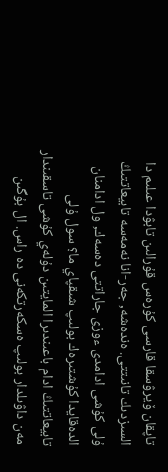تاپقان ۆيرۋسقا قارسى كۇرەس قۇرالىن تابۋدا عىلىم دا السىزدىك تانىتتى. ەندەشە, جەر-انا نەمەسە تابيعاتتىڭ ۇلى كۇشى ادامدى ءوزى جاراتتى دەسەك, ول ادامنان الدەقايدا كۇشتىرەك بولىپ شىقپاي ما؟ سول ۇلى تابيعاتتىڭ ادام باعىندىرا المايتىن دۇلەي كۇشى تاسقىندار مەن داۋىلدار بولىپ ەسكەرتكەنى دە راس. ال بۇگىن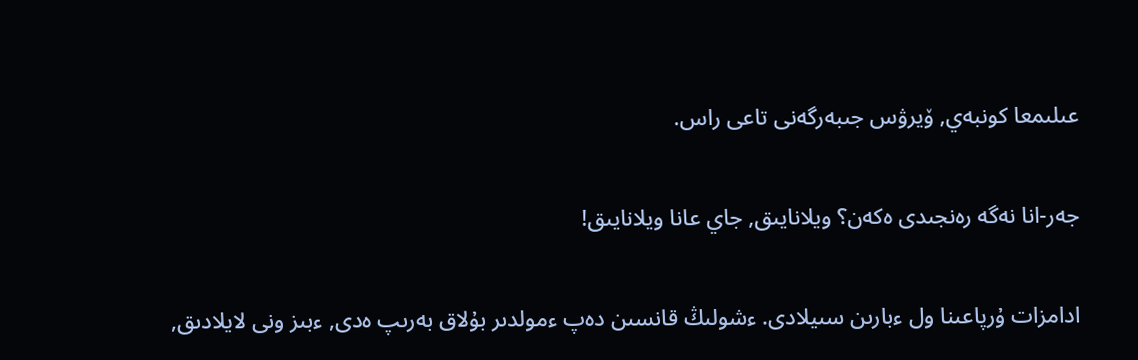عىلىمعا كونبەي, ۆيرۋس جىبەرگەنى تاعى راس.

جەر-انا نەگە رەنجىدى ەكەن؟ ويلانايىق, جاي عانا ويلانايىق!

ادامزات ۇرپاعىنا ول ءبارىن سىيلادى. ءشولىڭ قانسىن دەپ ءمولدىر بۇلاق بەرىپ ەدى, ءبىز ونى لايلادىق,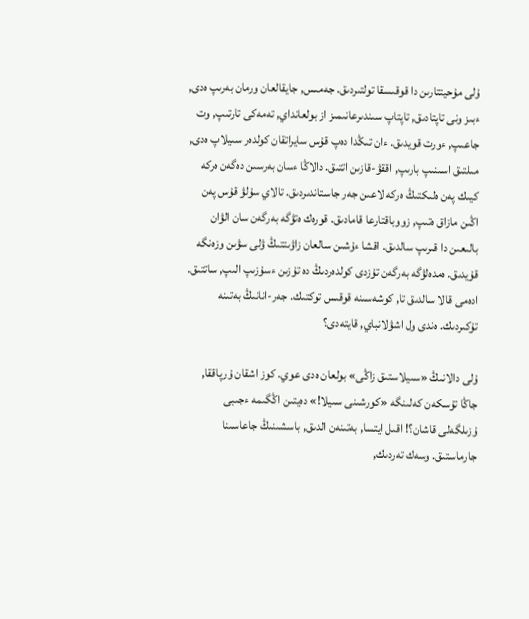ۇلى مۇحيتتارىن دا قوقىسقا تولتىردىق. جەمىس, جايقالعان ورمان بەرىپ ەدى, ءبىز ونى تاپتادىق, تاپتاپ سىندىرعانىمىز از بولعانداي, تەمەكى تارتىپ, وت جاعىپ, ءورت قويدىق. ءان تىڭدا دەپ قۇس سايراتقان كولدەر سىيلاپ ەدى, مىلتىق اسىنىپ بارىپ, اققۋ-قازىن اتتىق. دالاڭا ءسان بەرسىن دەگەن ەركە كيىك پەن ەلىكتىڭ ەركە لاعىن جەر جاستاندىردىق. تالاي سۇلۋ قۇس پەن اڭىن مازاق ەتىپ, زووباقتارعا قامادىق. قورەك ەتۋگە بەرگەن سان الۋان بالىعىن دا قىرىپ سالدىق. اقشا ءۇشىن سالعان زاۋىتتىڭ ۋلى سۋىن وزەنگە قۇيدىق. ەمدەلۋگە بەرگەن تۇزدى كولدەردىڭ دە تۇزىن ءسۇزىپ الىپ, ساتتىق. ادەمى قالا سالدىق تا, كوشەسىنە قوقىس توكتىك. جەر-انانىڭ بەتىنە تۇكىردىك. ەندى ول اشۋلانباي, قايتەدى؟

ۇلى دالانىڭ «سىيلاستىق زاڭى» بولعان ەدى عوي. كوز اشقان ۇرپاققا, جاڭا تۇسكەن كەلىنگە «كورشىنى سىيلا!» دەيتىن اڭگىمە ءجىبى ۇزىلگەلى قاشان؟! اقىل ايتسا, بەتىنەن الدىق, باسشىنىڭ جاعاسىنا جارماستىق. وسەك تەردىك,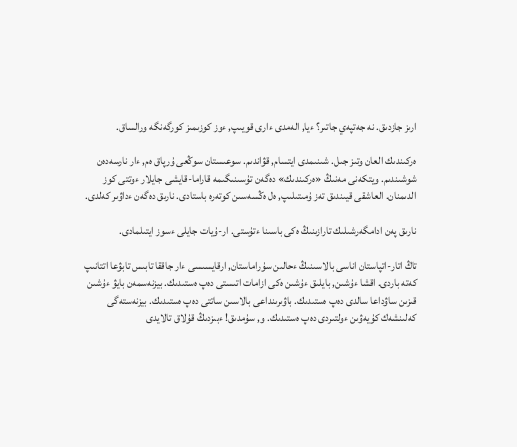ارىز جازدىق. نە جەتپەي جاتىر؟ ءيا, الەمدى ءارى قويىپ, ءوز كوزىمىز كورگەنگە ورالساق.

ەركىندىك العان وتىز جىل. شىنىمدى ايتسام, قۋاندىم. سوعىستان سوڭعى ۇرپاق ەم, ءار نارسەدەن شوشىندىم. ويتكەنى مەنىڭ «ەركىندىك» دەگەن تۇسىنىگىمە قاراما-قايشى جايلار ءوتتى كوز الدىمنان. العاشقى قيىندىق تەز ۇمىتىلىپ, ەل ەڭسەسىن كوتەرە باستادى. نارىق دەگەن ءداۋىر كەلدى.

نارىق پەن ادامگەرشىلىك تارازىنىڭ ەكى باسىنا ءتۇستى. ار-ۇيات جايلى ءسوز ايتىلمادى.

تاڭ اتار-اتپاستان اناسى بالاسىنىڭ ءحالىن سۇراماستان, ارقايسىسى ءار جاققا تابىس تابۋعا اتتانىپ كەتە باردى. اقشا ءۇشىن, بايلىق ءۇشىن ەكى ازامات اتىستى دەپ ەستىدىك. بيزنەسمەن بايۋ ءۇشىن قىزىن ساۋداعا سالدى دەپ ەستىدىك. باۋىرىنداعى بالاسىن ساتتى دەپ ەستىدىك. بيزنەستەگى كەلىنشەك كۇيەۋىن ءولتىردى دەپ ەستىدىك. و, سۇمدىق! ءبىزدىڭ قۇلاق تالايدى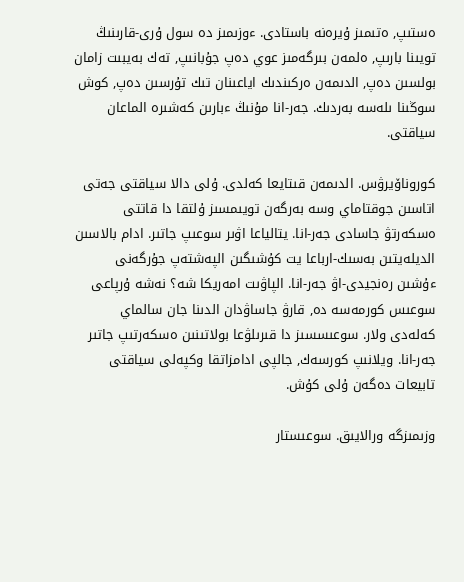ەستىپ, ەتىمىز ۇيرەنە باستادى. ءوزىمىز دە سول ۇرى-قارىنىڭ تويىنا بارىپ, ەلمەن بىرگەمىز عوي دەپ جۇبانىپ, تەك بەيبىت زامان بولسىن دەپ, الدىمەن ەركىندىك اياعىنان تىك تۇرسىن دەپ, كوش سوڭىنا ىلەسە بەردىك. جەر-انا مۇنىڭ ءبارىن كەشىرە الماعان سياقتى.

كوروناۆيرۋس. الدىمەن قىتايعا كەلدى. ۇلى دالا سياقتى جەتى اتاسىن جوقتاماي وسە بەرگەن تويىمسىز ۇلتقا دا قاتتى ەسكەرتۋ جاسادى جەر-انا. يتالياعا اۋىر سوعىپ جاتىر. ادام بالاسىن الديلەيتىن بەسىك-ارباعا يت كۇشىگىن الپەشتەپ جۇرگەنى ءۇشىن رەنجيدى-اۋ جەر-انا. الپاۋىت امەريكا شە؟ نەشە ۇرپاعى سوعىس كورمەسە دە, قارۋ جاساۋدان الدىنا جان سالماي كەلەدى ولار. سوعىسسىز دا قىرىلۋعا بولاتىنىن ەسكەرتىپ جاتىر جەر-انا. ويلانىپ كورسەك, جالپى ادامزاتقا وكپەلى سياقتى تابيعات دەگەن ۇلى كۇش.

وزىمىزگە ورالايىق. سوعىستار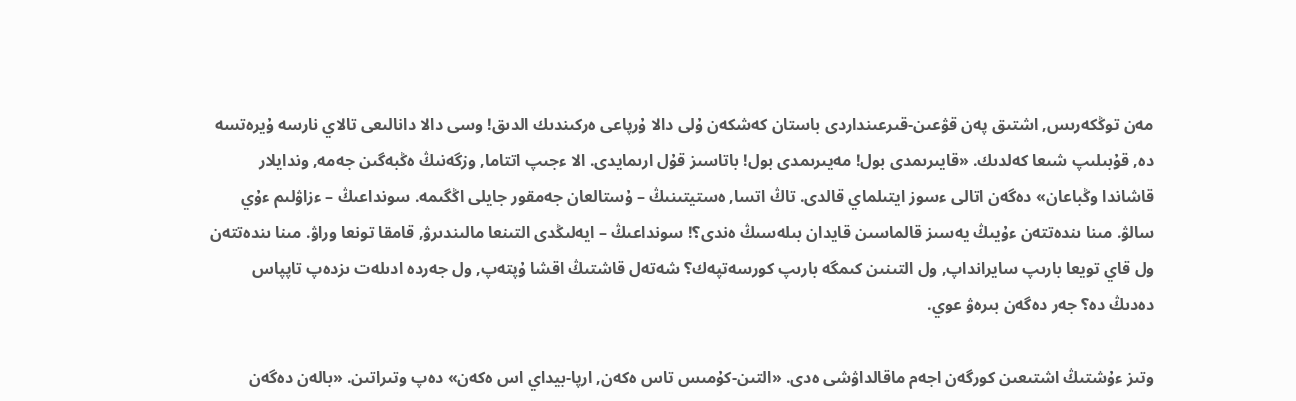مەن توڭكەرىس, اشتىق پەن قۋعىن-قىرعىنداردى باستان كەشكەن ۇلى دالا ۇرپاعى ەركىندىك الدىق! وسى دالا دانالىعى تالاي نارسە ۇيرەتسە دە, قۇبىلىپ شىعا كەلدىك. «قايىرىمدى بول! مەيىرىمدى بول! باتاسىز قۇل ارىمايدى. الا ءجىپ اتتاما, وزگەنىڭ ەڭبەگىن جەمە, وندايلار قاشاندا وڭباعان» دەگەن اتالى ءسوز ايتىلماي قالدى. تاڭ اتسا, ەستيتىنىڭ – ۇستالعان جەمقور جايلى اڭگىمە. سونداعىڭ – ءزاۋلىم ءۇي سالۋ. مىنا ىندەتتەن ءۇيىڭ يەسىز قالماسىن قايدان بىلەسىڭ ەندى؟! سونداعىڭ – ايەلىڭدى التىنعا مالىندىرۋ, قامقا تونعا وراۋ. مىنا ىندەتتەن ول قاي تويعا بارىپ سايرانداپ, ول التىنىن كىمگە بارىپ كورسەتپەك؟ شەتەل قاشتىڭ اقشا ۇپتەپ, ول جەردە ادىلەت ىزدەپ تاپپاس دەدىڭ دە؟ جەر دەگەن بىرەۋ عوي.

وتىز ءۇشتىڭ اشتىعىن كورگەن اجەم ماقالداۋشى ەدى. «التىن-كۇمىس تاس ەكەن, ارپا-بيداي اس ەكەن» دەپ وتىراتىن. «بالەن دەگەن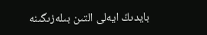بايدىڭ ايەلى التىن بىلەزىگىنە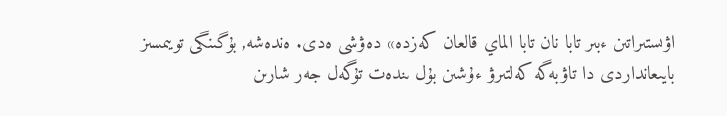اۋىستىراتىن ءبىر تابا نان تابا الماي قالعان كەزدە» دەۋشى ەدى. ەندەشە, بۇگىنگى تويىمسىز بايىعانداردى دا تاۋبەگە كەلتىرۋ ءۇشىن بۇل ىندەت تۇگەل جەر شارىن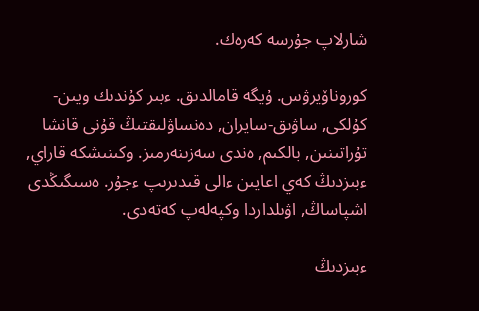شارلاپ جۇرسە كەرەك.

كوروناۆيرۋس. ۇيگە قامالدىق. ءبىر كۇندىك ويىن-كۇلكى, ساۋىق-سايران, دەنساۋلىقتىڭ قۇنى قانشا تۇراتىنىن, بالكىم, ەندى سەزىنەرمىز. وكىنىشكە قاراي, ءبىزدىڭ كەي اعايىن ءالى قىدىرىپ ءجۇر. ەسىگىڭدى اشپاساڭ, اۋىلداردا وكپەلەپ كەتەدى.

ءبىزدىڭ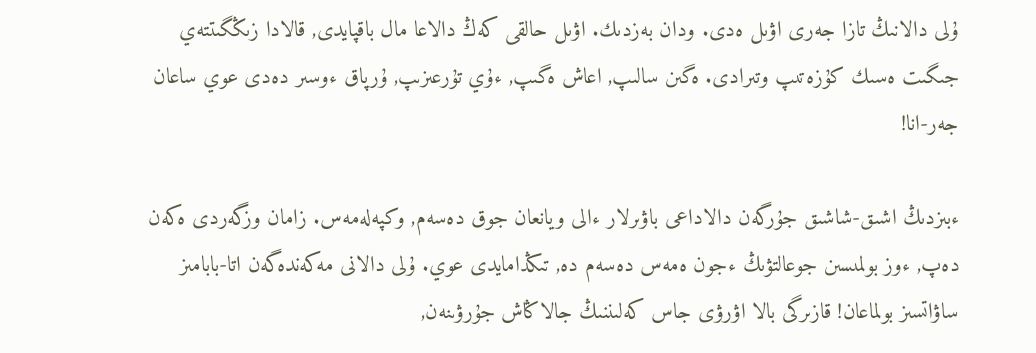ۇلى دالانىڭ تازا جەرى اۋىل ەدى. ودان بەزدىك. اۋىل حالقى كەڭ دالاعا مال باقپايدى, قالادا زىڭگىتتەي جىگىت ەسىك كۇزەتىپ وتىرادى. ەگىن سالىپ, اعاش ەگىپ, ءۇي تۇرعىزىپ, ۇرپاق ءوسىر دەدى عوي ساعان جەر-انا!

ءبىزدىڭ اشىق-شاشىق جۇرگەن دالاداعى باۋىرلار ءالى ويانعان جوق دەسەم, وكپەلەمەس. زامان وزگەردى ەكەن دەپ, ءوز بولمىسىن جوعالتۋىڭ ءجون ەمەس دەسەم دە, تىڭدامايدى عوي. ۇلى دالانى مەكەندەگەن اتا-بابامىز ساۋاتسىز بولماعان! قازىرگى بالا اۋرۋى جاس كەلىننىڭ جالاڭاش جۇرۋىنەن,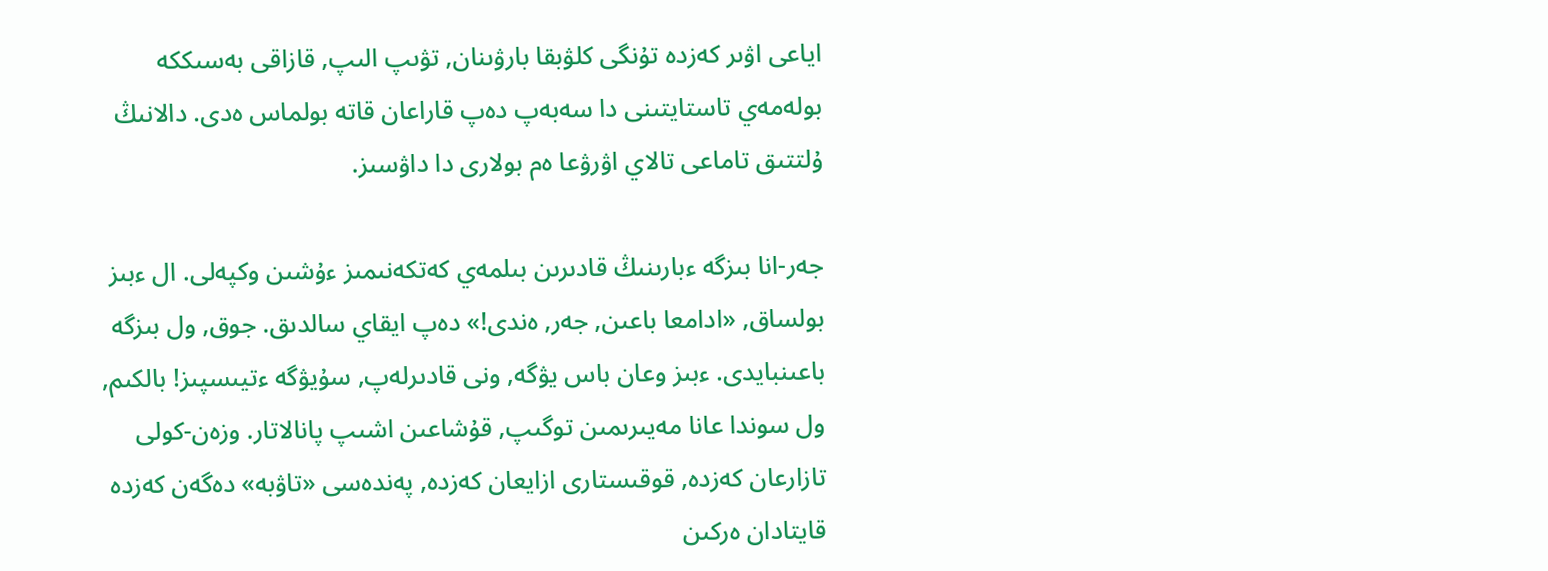اياعى اۋىر كەزدە تۇنگى كلۋبقا بارۋىنان, تۋىپ الىپ, قازاقى بەسىككە بولەمەي تاستايتىنى دا سەبەپ دەپ قاراعان قاتە بولماس ەدى. دالانىڭ ۇلتتىق تاماعى تالاي اۋرۋعا ەم بولارى دا داۋسىز.

جەر-انا بىزگە ءبارىنىڭ قادىرىن بىلمەي كەتكەنىمىز ءۇشىن وكپەلى. ال ءبىز بولساق, «ادامعا باعىن, جەر, ەندى!» دەپ ايقاي سالدىق. جوق, ول بىزگە باعىنبايدى. ءبىز وعان باس يۋگە, ونى قادىرلەپ, سۇيۋگە ءتيىسپىز! بالكىم, ول سوندا عانا مەيىرىمىن توگىپ, قۇشاعىن اشىپ پانالاتار. وزەن-كولى تازارعان كەزدە, قوقىستارى ازايعان كەزدە, پەندەسى «تاۋبە» دەگەن كەزدە قايتادان ەركىن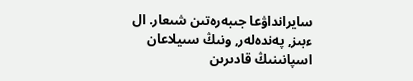سايرانداۋعا جىبەرەتىن شىعار. ال ءبىز, پەندەلەر, ونىڭ سىيلاعان اسپانىنىڭ قادىرىن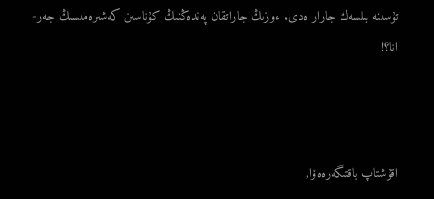تۇسىنە بىلسەك جارار ەدى. ءوزىڭ جاراتقان پەندەڭنىڭ كۇناسىن كەشىرەمىسىڭ جەر-انا؟!



اقۇشتاپ باقتىگەرەەۆا,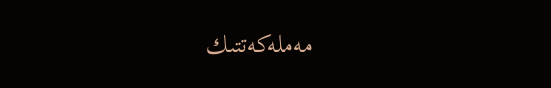مەملەكەتتىك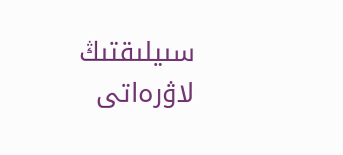سىيلىقتىڭ لاۋرەاتى